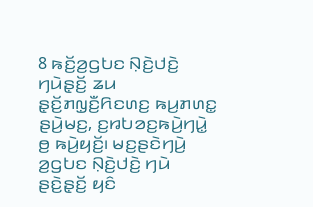8 ꤒꤢꤩ꤬ꤤ꤬ꤞꤝꤢ ꤡ꤫ꤢꤧ꤬ꤓꤢꤧ꤬ ꤚꤣꤧꤔ꤫ꤢꤩ꤬ ꤘꤣ ꤔ꤫ꤢꤩ꤬ꤊꤜ꤫ꤢꤪ꤬ꤖꤢꤛꤢ꤬ ꤒꤣ꤬ꤊꤛꤢ꤭ ꤔꤣꤧ꤬ꤗꤢ꤬, ꤢ꤬ꤙꤝꤤꤢ꤬ꤒꤣꤧ꤬ꤚꤣꤧ꤭ ꤥ꤬ ꤒꤣꤧ꤬ꤟꤢꤩ꤬꤯ ꤗꤢ꤬ꤔꤢꤧꤚꤣꤧ꤬ ꤤ꤬ꤞꤝꤢ ꤡ꤫ꤢꤧ꤬ꤓꤢꤧ꤬ ꤚꤣꤧ ꤔꤢꤧ꤬ꤔ꤫ꤢꤩ꤬ ꤟꤢꤨ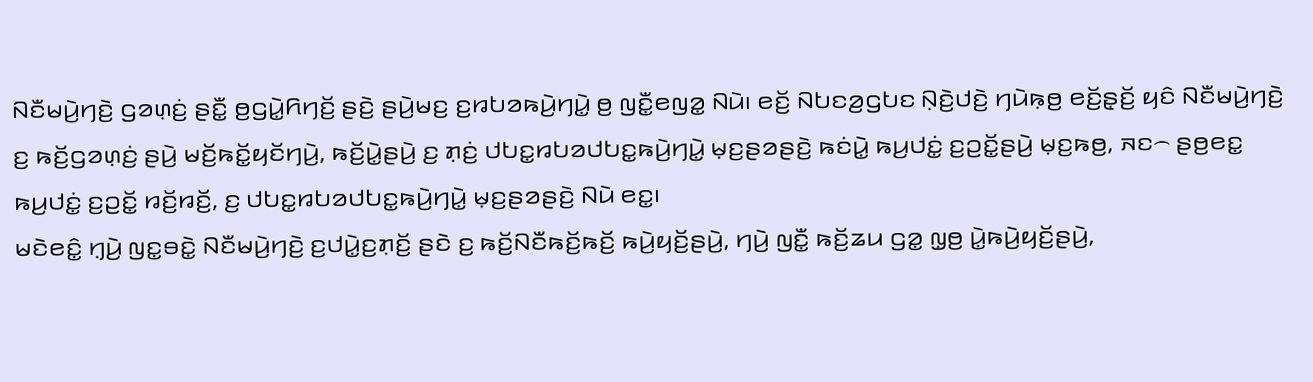ꤡꤢꤪꤗꤣꤧ꤬ꤚꤢꤧ꤬ ꤞꤤꤛ꤫ꤢꤦ꤬ ꤔꤢꤪ꤭ ꤥ꤬ꤞꤣꤧ꤭ꤖꤚꤢꤩ꤬ ꤔꤢꤧ꤬ ꤔꤣꤧ꤬ꤗꤢ꤬ ꤢ꤬ꤙꤝꤤꤒꤣꤧ꤬ꤚꤣꤧ꤭ ꤥ꤬ ꤜꤢꤪ꤭ꤕꤜꤤ꤭ ꤡꤣꤧ꤯ ꤕꤢꤩ꤬ ꤡꤝꤢꤤ꤬ꤞꤝꤢ ꤡ꤫ꤢꤧ꤬ꤓꤢꤧ꤬ ꤚꤣꤧꤒ꤫ꤥ꤬ ꤕꤢꤩ꤬ꤔ꤫ꤢꤩ꤬ ꤟꤢꤨ ꤡꤢꤪꤗꤣꤧ꤬ꤚꤢꤧ꤬ ꤢ꤬ ꤒꤢꤩ꤬ꤞꤤꤛ꤫ꤢꤦ꤬ ꤔꤣꤧ꤬ ꤗꤢꤩ꤬ꤒꤢꤩ꤭ꤟꤢꤩꤚꤣꤧ꤬, ꤒꤢꤩ꤬ꤣꤧ꤭ꤔꤣꤧ꤬ ꤢ꤬ ꤊ꤫ꤢꤦ꤬ ꤓꤝꤢ꤭ꤙꤝꤤꤓꤝꤢ꤭ꤒꤣꤧ꤬ꤚꤣꤧ꤭ ꤗ꤫ꤢ꤬ꤔꤤꤔꤢꤧ꤬ ꤒꤢꤦꤣꤧ꤭ ꤒꤣ꤬ꤓꤢꤦ꤭ ꤢ꤬ꤑꤢꤩ꤭ꤔꤣꤧ꤬ ꤗ꤫ꤢ꤬ꤒꤥ꤬, ꤏꤢ꤮ ꤔꤥ꤬ꤕꤢ꤭ ꤒꤣ꤬ꤓꤢꤦ꤭ ꤢ꤬ꤑꤢꤩ꤭ ꤙꤢꤩ꤬ꤙꤢꤩ꤬, ꤢ꤬ ꤓꤝꤢ꤭ꤙꤝꤤꤓꤝꤢ꤭ꤒꤣꤧ꤬ꤚꤣꤧ꤭ ꤗ꤫ꤢ꤬ꤔꤤꤔꤢꤧ꤬ ꤡꤣꤧ ꤕꤢ꤭꤯
ꤗꤢꤧꤕꤢꤨ꤭ ꤚ꤫ꤣꤧ꤬ ꤜꤢ꤭ꤋꤢꤧ꤭ ꤡꤢꤪꤗꤣꤧ꤬ꤚꤢꤧ꤬ ꤢ꤬ꤓꤣꤧ꤭ꤢ꤬ꤊ꤫ꤢꤩ꤬ ꤔꤢꤧ ꤢ꤬ ꤒꤢꤩ꤬ꤡꤢꤪꤒꤢꤩ꤬ꤒꤢꤩ꤬ ꤒꤣꤧ꤬ꤟꤢꤩ꤬ꤔꤣꤧ꤬, ꤚꤣꤧ꤬ ꤜꤢꤪ꤭ ꤒꤢꤩ꤬ꤘꤣ ꤞꤤ꤭ ꤜ꤫ꤥ꤬ ꤣꤧ꤭ꤒꤣꤧ꤬ꤟꤢꤩ꤬ꤔꤣꤧ꤬,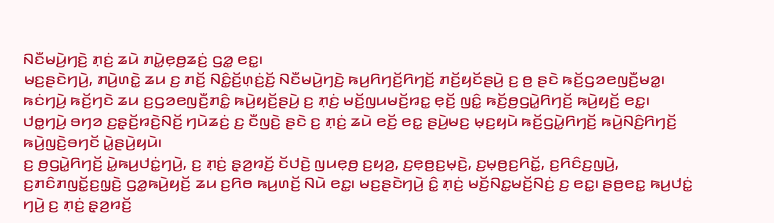ꤡꤢꤪꤗꤣꤧ꤬ꤚꤢꤧ꤬ ꤊ꤫ꤢꤦ꤬ ꤘꤣꤧ ꤊꤣꤧ꤭ꤕ꤫ꤥ꤬ꤘꤢꤦ꤬ ꤞꤤ꤭ ꤕꤢ꤭꤯
ꤗꤢ꤬ꤔꤢꤧꤚꤣꤧ꤬, ꤊꤣꤧ꤬ꤛꤢꤧ꤭ ꤘꤣ ꤢ꤬ ꤊꤢꤩ꤬ ꤡꤢꤨ꤭ꤢꤩ꤬ꤛ꤫ꤢꤦ꤬ꤢꤩ꤬ ꤡꤢꤪꤗꤣꤧ꤬ꤚꤢꤧ꤬ ꤒꤣ꤬ꤖꤚꤢꤩ꤬ꤖꤚꤢꤩ꤬ ꤊꤢꤩ꤬ꤟꤢꤩꤔꤣꤧ꤬ ꤢ꤬ ꤥ꤬ ꤔꤢꤧ ꤒꤢꤩ꤬ꤞꤤꤕꤜꤢꤪ꤬ꤗꤤ꤭꤯ ꤒꤢꤦꤚꤣꤧ꤬ ꤒꤢꤩ꤬ꤚꤢꤧ ꤘꤣ ꤢ꤬ꤞꤤꤕꤜꤢꤪ꤬ꤊꤢꤨ꤭ ꤒꤣꤧ꤬ꤟꤢꤩ꤬ꤔꤣꤧ꤬ ꤢ꤬ ꤊ꤫ꤢꤦ꤬ ꤗꤢꤩ꤬ꤜꤣꤗꤢꤩ꤬ꤙꤢ꤭ ꤕ꤫ꤢꤩ꤬ ꤜꤢꤨ꤭ ꤒꤢꤩ꤬ꤥ꤬ꤞꤣꤧ꤭ꤖꤚꤢꤩ꤬ ꤒꤣꤧ꤬ꤟꤢꤩ꤬ ꤕꤢ꤭꤯
ꤓꤥ꤭ꤚꤣꤧ꤬ ꤋꤚꤤ ꤢ꤬ꤔ꤫ꤢꤩ꤬ꤙꤢꤧ꤬ꤡꤢꤩ꤬ ꤚꤣꤧꤘꤢꤦ꤬ ꤢ꤬ ꤢꤪꤜꤢꤧ꤬ ꤔꤢꤧ ꤢ꤬ ꤊ꤫ꤢꤦ꤬ ꤘꤣꤧ ꤕꤢꤩ꤬ ꤕꤢ꤭ ꤔꤣꤧ꤬ꤗꤢ꤬ ꤗ꤫ꤢ꤬ꤟꤣꤧ ꤒꤢꤩ꤬ꤞꤣꤧ꤭ꤖꤚꤢꤩ꤬ ꤒꤣꤧ꤬ꤡꤢꤨ꤬ꤖꤚꤢꤩ꤬ ꤒꤣꤧ꤬ꤜꤢꤧ꤬ꤋꤚꤢꤩ ꤣꤧ꤭ꤔꤣꤧ꤬ꤟꤣꤧ꤯
ꤢ꤬ ꤥ꤬ꤞꤣꤧ꤭ꤖꤚꤢꤩ꤬ ꤣꤧ꤭ꤒꤣ꤬ꤓꤢꤦ꤭ꤚꤣꤧ꤬, ꤢ꤬ ꤊ꤫ꤢꤦ꤬ ꤔ꤫ꤤ꤬ꤙꤢꤩ꤬ ꤢꤩꤓꤢꤧ꤬ ꤜꤣꤕ꤫ꤥ꤬ ꤢ꤬ꤟꤤ꤬, ꤢ꤬ꤕ꤫ꤥ꤬ꤢ꤬ꤗ꤫ꤢꤧ꤬, ꤢ꤬ꤗ꤫ꤥ꤬ꤢ꤬ꤖꤢꤩ꤭, ꤢ꤬ꤖꤢꤨꤢ꤬ꤜꤣꤧ꤬, ꤢ꤬ꤊꤢꤨꤊꤜꤢꤩ꤭ꤢ꤬ꤜ꤫ꤢꤧ꤬ ꤞꤤ꤭ꤒꤣꤧ꤬ꤟꤢꤩ꤬ ꤘꤣ ꤢ꤬ꤖꤥ ꤒꤣ꤬ꤛꤢꤩ꤬ ꤡꤣꤧ ꤕꤢ꤭꤯ ꤗꤢ꤬ꤔꤢꤧꤚꤣꤧ꤬ ꤢꤨ꤭ ꤊ꤫ꤢꤦ꤬ ꤗꤢꤩ꤬ꤡꤢ꤭ꤗꤢꤩ꤬ꤡꤢꤦ꤬ ꤢ꤬ ꤕꤢ꤭꤯ ꤔꤥ꤬ꤕꤢ꤭ ꤒꤣ꤬ꤓꤢꤦ꤭ ꤚꤣꤧ꤬ ꤢ꤬ ꤊ꤫ꤢꤦ꤬ ꤔ꤫ꤤ꤬ꤙꤢꤩ꤬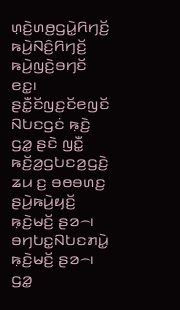ꤛ꤫ꤢꤧ꤬ꤛꤥ꤬ꤞꤣꤧ꤭ꤖꤚꤢꤩ꤬ ꤒꤣꤧ꤬ꤡꤢꤨ꤬ꤖꤚꤢꤩ꤬ ꤒꤣꤧ꤬ꤜꤢꤧ꤬ꤋꤚꤢꤩ ꤕꤢ꤭꤯
ꤔꤢꤪ꤭ꤢꤩꤜꤢ꤬ꤢꤩꤕꤜꤢꤩ ꤡꤝꤢꤞꤢꤦ ꤒ꤫ꤢꤧ꤬ ꤞꤤ꤭ ꤔꤢꤧ ꤜꤢꤪ꤭ ꤒꤢꤩ꤬ꤤ꤬ꤞꤝꤢꤤ꤬ꤞꤢꤧ꤬ ꤘꤣ ꤢ꤬ ꤋꤥꤋꤛꤢ꤬ ꤔꤣꤧ꤬ꤒꤣꤧ꤬ꤟꤢꤩ꤬ ꤒ꤫ꤢꤧ꤬ꤗꤢꤩ꤬ ꤔꤤ꤮꤯ ꤋꤚꤝꤢ꤭ꤡꤝꤢꤊꤣꤧ꤭ ꤒ꤫ꤢꤧ꤬ꤗꤢꤩ꤬ ꤔꤤ꤮꤯ ꤞꤤ꤭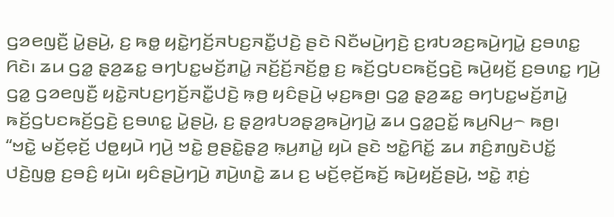ꤞꤤꤕꤜꤢꤪ꤬ ꤣꤧ꤭ꤔꤣꤧ꤬, ꤢ꤬ ꤒꤥ꤭ ꤟꤢꤧ꤭ꤚꤢꤩ꤬ꤏꤝꤢ꤬ꤏꤢꤪ꤭ꤓꤢꤧ꤬ ꤔꤢꤧ ꤡꤢꤪꤗꤣꤧ꤬ꤚꤢꤧ꤬ ꤢ꤬ꤙꤝꤤꤢ꤬ꤒꤣꤧ꤬ꤚꤣꤧ꤭ ꤢ꤬ꤋꤛꤢ꤭ ꤖꤢꤧ꤯ ꤘꤣ ꤞꤤ꤭ ꤔ꤫ꤤ꤬ꤘꤢ꤭ ꤋꤚꤝꤢ꤭ꤗꤢꤩ꤬ꤊꤣꤧ꤭ ꤏꤢꤩ꤬ꤢꤩ꤬ꤏꤢꤩ꤬ꤥ꤭ ꤢ꤬ ꤒꤢꤩ꤬ꤞꤝꤢꤒꤢꤩ꤬ꤞꤢꤧ꤬ ꤒꤣꤧ꤬ꤟꤢꤩ꤬ ꤢ꤬ꤋꤛꤢ꤭ ꤚꤣꤧ꤬ ꤞꤤ꤭ ꤞꤤꤕꤜꤢꤪ꤬ ꤟꤢꤧ꤭ꤏꤝꤢ꤬ꤚꤢꤩ꤬ꤏꤢꤪ꤭ꤓꤢꤧ꤬ ꤒ꤫ꤥ꤬ ꤟꤢꤨꤔꤣꤧ꤬ ꤗ꤫ꤢ꤬ꤒꤥ꤬꤯ ꤞꤤ꤭ ꤔ꤫ꤤ꤬ꤘꤢ꤭ ꤋꤚꤝꤢ꤭ꤗꤢꤩ꤬ꤊꤣꤧ꤭ ꤒꤢꤩ꤬ꤞꤝꤢꤒꤢꤩ꤬ꤞꤢꤧ꤬ ꤢ꤬ꤋꤛꤢ꤭ ꤣꤧ꤭ꤔꤣꤧ꤬, ꤢ꤬ ꤔ꤫ꤤ꤬ꤙꤝꤤꤔ꤫ꤤ꤬ꤒꤣꤧ꤬ꤚꤣꤧ꤭ ꤘꤣ ꤞꤤ꤭ꤑꤢꤩ꤭ ꤒꤣ꤬ꤡꤣ꤬꤮ ꤒꤥ꤬꤯
“ꤠꤢꤧ꤭ ꤗꤢꤩ꤬ꤕ꤫ꤢꤩ꤬ ꤓꤥ꤭ꤟꤣꤧ ꤚꤣꤧ꤬ ꤠꤢꤧ꤭ ꤥ꤬ꤔꤢꤧ꤭ꤔ꤫ꤤ꤬ ꤒ꤫ꤣ꤬ꤊꤣꤧ꤭ ꤟꤣꤧ ꤔꤢꤧ ꤠꤢꤧ꤭ꤖꤢꤩ꤭ ꤘꤣ ꤊꤢꤨ꤬ꤊꤜꤢꤧꤓꤢꤩ꤭ ꤓꤢꤧ꤬ꤜꤥ꤭ ꤢ꤬ꤋꤢꤨ꤬ ꤟꤣꤧ꤯ ꤟꤢꤨꤔꤣꤧ꤬ꤚꤣꤧ꤬ ꤊꤣꤧ꤬ꤛꤢꤧ꤭ ꤘꤣ ꤢ꤬ ꤗꤢꤩ꤬ꤕ꤫ꤢꤩ꤬ꤒꤢꤩ꤬ ꤒꤣꤧ꤬ꤟꤢꤩ꤬ꤔꤣꤧ꤬, ꤠꤢꤧ꤭ ꤊ꤫ꤢꤦ꤬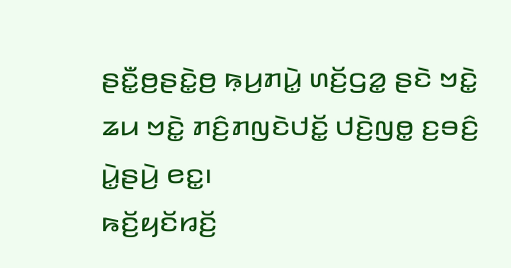ꤔꤢꤪ꤭ꤥ꤬ꤔꤢꤧ꤭ꤥ꤬ ꤒ꤫ꤣ꤬ꤊꤣꤧ꤭ ꤛꤢꤩ꤬ꤞꤤ꤭ ꤔꤢꤧ ꤠꤢꤧ꤭ ꤘꤣ ꤠꤢꤧ꤭ ꤊꤢꤨ꤬ꤊꤜꤢꤧꤓꤢꤩ꤭ ꤓꤢꤧ꤬ꤜꤥ꤭ ꤢ꤬ꤋꤢꤨ꤬ ꤣꤧ꤭ꤔꤣꤧ꤬ ꤕꤢ꤭꤯
ꤒꤢꤩ꤬ꤟꤢꤩꤙꤢꤩ꤬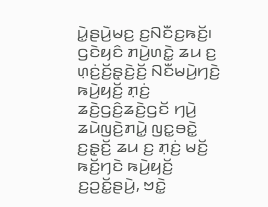ꤣꤧ꤭ꤔꤣꤧ꤬ꤗꤢ꤬ ꤢ꤬ꤡꤢꤪꤢ꤬ꤒꤢꤩ꤬꤯ ꤞꤢꤧꤟꤢꤨ ꤊꤣꤧ꤬ꤛꤢꤧ꤭ ꤘꤣ ꤢ꤬ ꤛ꤫ꤢꤦ꤬ꤢꤩ꤬ꤔ꤫ꤢꤧ꤬ꤢꤩ꤬ ꤡꤢꤪꤗꤣꤧ꤬ꤚꤢꤧ꤬ ꤒꤣꤧ꤬ꤟꤢꤩ꤬ ꤊ꤫ꤢꤦ꤬ ꤘꤢꤧ꤬ꤞꤢꤨ꤬ꤘꤢꤧ꤬ꤞꤢꤩ ꤚꤣꤧ꤬ ꤘꤣꤧꤜꤢꤧ꤬ꤊꤣꤧ꤭ ꤜꤢ꤭ꤋꤢꤧ꤭ ꤢ꤬ꤔ꤫ꤢꤩ꤬ ꤘꤣ ꤢ꤬ ꤊ꤫ꤢꤦ꤬ ꤗꤢꤩ꤬ ꤒꤢꤩ꤬ꤚꤢꤧ ꤒꤣꤧ꤬ꤟꤢꤩ꤬ ꤢ꤬ꤑꤢꤩ꤭ꤔꤣꤧ꤬, ꤠꤢꤧ꤭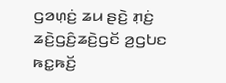ꤞꤤꤛ꤫ꤢꤦ꤬ ꤘꤣ ꤔꤢꤧ꤬ ꤊ꤫ꤢꤦ꤬ ꤘꤢꤧ꤬ꤞꤢꤨ꤬ꤘꤢꤧ꤬ꤞꤢꤩ ꤤ꤬ꤞꤝꤢ ꤒꤢ꤭ꤒꤢꤩ꤬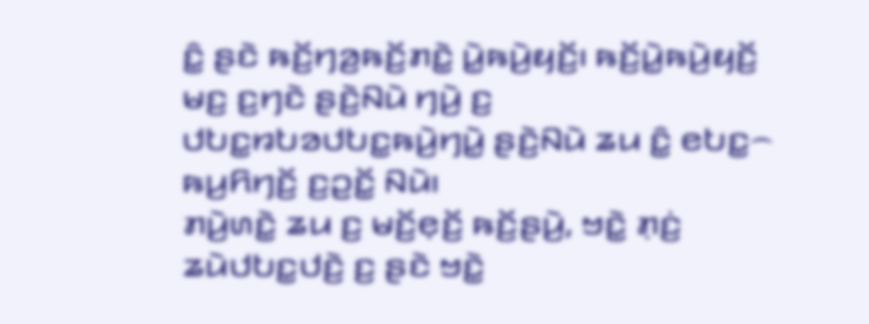ꤢꤨ꤭ ꤔꤢꤧ ꤒꤢꤩ꤬ꤚꤤ꤬ꤒꤢꤩ꤬ꤊꤢꤧ꤭ ꤣꤧ꤭ꤒꤣꤧ꤬ꤟꤢꤩ꤬꤯ ꤒꤢꤩ꤬ꤣꤧ꤭ꤒꤣꤧ꤬ꤟꤢꤩ꤬ ꤗꤢ꤬ ꤢ꤬ꤚꤢꤧ ꤔꤢꤧ꤬ꤡꤣꤧ ꤚꤣꤧ꤬ ꤢ꤬ ꤓꤝꤢ꤭ꤙꤝꤤꤓꤝꤢ꤭ꤒꤣꤧ꤬ꤚꤣꤧ꤭ ꤔꤢꤧ꤬ꤡꤣꤧ ꤘꤣ ꤢꤨ꤭ ꤕꤝꤢ꤭꤮ ꤒꤣ꤬ꤖꤚꤢꤩ꤬ ꤢ꤬ꤑꤢꤩ꤭ ꤡꤣꤧ꤯
ꤊꤣꤧ꤬ꤛꤢꤧ꤭ ꤘꤣ ꤢ꤬ ꤗꤢꤩ꤬ꤕ꤫ꤢꤩ꤬ ꤒꤢꤩ꤬ꤔꤣꤧ꤬, ꤠꤢꤧ꤭ ꤊ꤫ꤢꤦ꤬ ꤘꤣꤧꤓꤝꤢ꤭ꤓꤢꤧ꤬ ꤢ꤬ ꤔꤢꤧ ꤠꤢꤧ꤭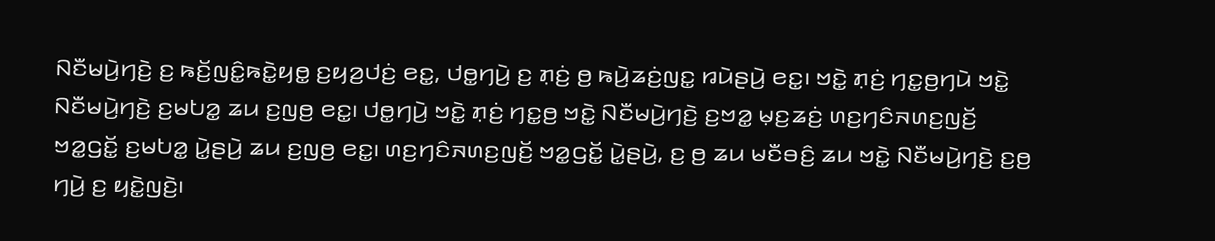ꤡꤢꤪꤗꤣꤧ꤬ꤚꤢꤧ꤬ ꤢ꤬ ꤒꤢꤩ꤬ꤜꤢꤨ꤭ꤒꤢꤧ꤭ꤟꤥ꤭ ꤢ꤬ꤟꤤ꤬ꤓꤢꤦ꤬ ꤕꤢ꤭, ꤓꤥ꤭ꤚꤣꤧ꤬ ꤢ꤬ ꤊ꤫ꤢꤦ꤬ ꤥ꤬ ꤒꤣꤧ꤬ꤘꤢꤦ꤬ꤜꤢ꤭ ꤙꤣꤧꤔꤣꤧ꤬ ꤕꤢ꤭꤯ ꤠꤢꤧ꤭ ꤊ꤫ꤢꤦ꤬ ꤚꤢ꤭ꤥ꤬ꤚꤣꤧ ꤠꤢꤧ꤭ ꤡꤢꤪꤗꤣꤧ꤬ꤚꤢꤧ꤬ ꤢ꤬ꤗꤝꤤ꤭ ꤘꤣ ꤢ꤬ꤜꤥ꤬ ꤕꤢ꤭꤯ ꤓꤥ꤭ꤚꤣꤧ꤬ ꤠꤢꤧ꤭ ꤊ꤫ꤢꤦ꤬ ꤚꤢ꤭ꤥ꤬ ꤠꤢꤧ꤭ ꤡꤢꤪꤗꤣꤧ꤬ꤚꤢꤧ꤬ ꤢ꤬ꤠꤤ꤭ ꤗ꤫ꤢ꤬ꤘꤢꤦ꤬ ꤛꤢ꤬ꤚꤢꤨꤏꤛꤢ꤬ꤜꤢꤩ꤬ ꤠꤤ꤭ꤞꤢꤩ꤭ ꤢ꤬ꤗꤝꤤ꤭ ꤣꤧ꤭ꤔꤣꤧ꤬ ꤘꤣ ꤢ꤬ꤜꤥ꤬ ꤕꤢ꤭꤯ ꤛꤢ꤬ꤚꤢꤨꤏꤛꤢ꤬ꤜꤢꤩ꤬ ꤠꤤ꤭ꤞꤢꤩ꤭ ꤣꤧ꤭ꤔꤣꤧ꤬, ꤢ꤬ ꤥ꤬ ꤘꤣ ꤗꤢꤪꤋꤢꤨ꤬ ꤘꤣ ꤠꤢꤧ꤭ ꤡꤢꤪꤗꤣꤧ꤬ꤚꤢꤧ꤬ ꤢ꤬ꤥ꤬ ꤚꤣꤧ꤬ ꤢ꤬ ꤟꤢꤧ꤭ꤜꤢꤧ꤬꤯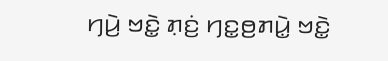ꤚꤣꤧ꤬ ꤠꤢꤧ꤭ ꤊ꤫ꤢꤦ꤬ ꤚꤢ꤭ꤥ꤬ꤊꤣꤧ꤭ ꤠꤢꤧ꤭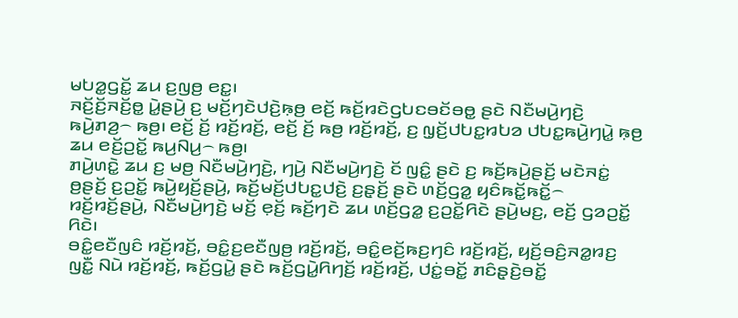ꤗꤝꤤ꤭ꤞꤢꤩ꤭ ꤘꤣ ꤢ꤬ꤜꤥ꤬ ꤕꤢ꤭꤯
ꤏꤢꤩ꤬ꤢꤩ꤬ꤏꤢꤩ꤬ꤥ꤭ ꤣꤧ꤭ꤔꤣꤧ꤬ ꤢ꤬ ꤗꤢꤩ꤬ꤚꤢꤧꤓꤢꤧ꤬ꤒ꤫ꤥ꤬ ꤕꤢꤩ꤬ ꤒꤢꤩ꤬ꤙꤢꤧꤞꤝꤢꤋꤢꤩꤋꤥ꤭ ꤔꤢꤧ ꤡꤢꤪꤗꤣꤧ꤬ꤚꤢꤧ꤬ ꤒꤣꤧ꤬ꤊꤤ꤬꤮ ꤒꤥ꤬꤯ ꤕꤢꤩ꤬ ꤢꤩ꤬ ꤙꤢꤩ꤬ꤙꤢꤩ꤬, ꤕꤢꤩ꤬ ꤢꤩ꤬ ꤒꤥ꤬ ꤙꤢꤩ꤬ꤙꤢꤩ꤬, ꤢ꤬ ꤜ꤫ꤢꤩ꤬ꤓꤝꤢ꤭ꤙꤝꤤ ꤓꤝꤢ꤭ꤒꤣꤧ꤬ꤚꤣꤧ꤭ ꤒ꤫ꤥ꤬ ꤘꤣ ꤕꤢꤩ꤬ꤑꤢꤩ꤭ ꤒꤣ꤬ꤡꤣ꤬꤮ ꤒꤥ꤬꤯
ꤊꤣꤧ꤬ꤛꤢꤧ꤭ ꤘꤣ ꤢ꤬ ꤗꤥ꤬ ꤡꤢꤪꤗꤣꤧ꤬ꤚꤢꤧ꤬, ꤚꤣꤧ꤬ ꤡꤢꤪꤗꤣꤧ꤬ꤚꤢꤧ꤬ ꤢꤩ ꤜꤢꤨ꤭ ꤔꤢꤧ ꤢ꤬ ꤒꤢꤩ꤬ꤒꤣꤧ꤬ꤔꤢꤩ꤬ ꤗꤢꤧꤏꤢꤦ꤭ ꤥ꤬ꤔꤢꤩ꤬ ꤢ꤬ꤑꤢꤩ꤭ ꤒꤣꤧ꤬ꤟꤢꤩ꤬ꤔꤣꤧ꤬, ꤒꤢꤩ꤬ꤗꤢꤩ꤬ꤓꤝꤢ꤭ꤓꤢꤧ꤬ ꤢ꤬ꤔ꤫ꤢꤩ꤬ ꤔꤢꤧ ꤛꤢꤩ꤬ꤞꤤ꤭ ꤟꤢꤨꤒꤢꤩ꤭ꤒꤢꤩ꤭꤮ ꤙꤢꤩ꤬ꤙꤢꤩ꤬ꤔꤣꤧ꤬, ꤡꤢꤪꤗꤣꤧ꤬ꤚꤢꤧ꤬ ꤗꤢꤩ꤬ ꤕ꤫ꤢꤩ꤬ ꤒꤢꤩ꤬ꤚꤢꤧ ꤘꤣ ꤛꤢꤩ꤬ꤞꤤ꤭ ꤢ꤬ꤑꤢꤩ꤭ꤖꤢꤧ ꤔꤣꤧ꤬ꤗꤢ꤬, ꤕꤢꤩ꤬ ꤞꤤꤑꤢꤩ꤭ ꤖꤢꤧ꤯
ꤋꤢꤨ꤭ꤕꤢꤪꤜꤢꤨ ꤙꤢꤩ꤬ꤙꤢꤩ꤬, ꤋꤢꤨ꤭ꤢ꤬ꤕꤢꤪꤜꤥ꤬ ꤙꤢꤩ꤬ꤙꤢꤩ꤬, ꤋꤢꤨ꤭ꤕꤢꤩ꤬ꤒꤢ꤬ꤚꤢꤨ ꤙꤢꤩ꤬ꤙꤢꤩ꤬, ꤟꤢꤩ꤬ꤋꤢꤨ꤬ꤏꤤ꤭ꤙꤢ꤬ ꤜꤢꤪ꤭ ꤡꤣꤧ ꤙꤢꤩ꤬ꤙꤢꤩ꤬, ꤒꤢꤩ꤬ꤞꤣꤧ꤭ ꤔꤢꤧ ꤒꤢꤩ꤬ꤞꤣꤧ꤭ꤖꤚꤢꤩ꤬ ꤙꤢꤩ꤬ꤙꤢꤩ꤬, ꤓꤢꤦ꤭ꤋꤢꤩ꤭ ꤊꤢꤨꤔ꤫ꤢꤧ꤬ꤋꤢꤩ꤭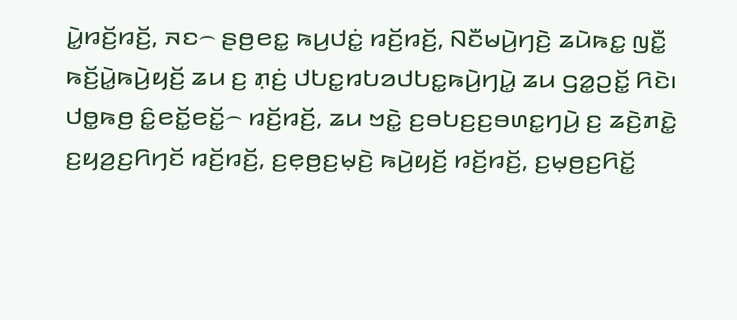ꤣꤧ꤭ꤙꤢꤩ꤬ꤙꤢꤩ꤬, ꤏꤢ꤮ ꤔꤥ꤬ꤕꤢ꤭ ꤒꤣ꤬ꤓꤢꤦ꤭ ꤙꤢꤩ꤬ꤙꤢꤩ꤬, ꤡꤢꤪꤗꤣꤧ꤬ꤚꤢꤧ꤬ ꤘꤣꤧꤒꤢ꤭ ꤜꤢꤪ꤭ ꤒꤢꤩ꤬ꤣꤧ꤭ꤒꤣꤧ꤬ꤟꤢꤩ꤬ ꤘꤣ ꤢ꤬ ꤊ꤫ꤢꤦ꤬ ꤓꤝꤢ꤭ꤙꤝꤤꤓꤝꤢ꤭ꤒꤣꤧ꤬ꤚꤣꤧ꤭ ꤘꤣ ꤞꤤ꤭ꤑꤢꤩ꤭ ꤖꤢꤧ꤯
ꤓꤥ꤭ꤒꤥ꤬ ꤢꤨ꤭ꤕꤢꤩ꤭ꤕꤢꤩ꤭꤮ ꤙꤢꤩ꤬ꤙꤢꤩ꤬, ꤘꤣ ꤠꤢꤧ꤭ ꤢ꤬ꤋꤝꤢ꤬ꤢ꤬ꤋꤛꤢ꤭ꤚꤣꤧ꤬ ꤢ꤬ ꤘꤢꤧ꤬ꤊꤢꤧ꤭ ꤢ꤬ꤟꤤ꤬ꤢ꤬ꤖꤚꤢꤩ ꤙꤢꤩ꤬ꤙꤢꤩ꤬, ꤢ꤬ꤕ꤫ꤥ꤬ꤢ꤬ꤗ꤫ꤢꤧ꤬ ꤒꤣꤧ꤬ꤟꤢꤩ꤬ ꤙꤢꤩ꤬ꤙꤢꤩ꤬, ꤢ꤬ꤗ꤫ꤥ꤬ꤢ꤬ꤖꤢꤩ꤭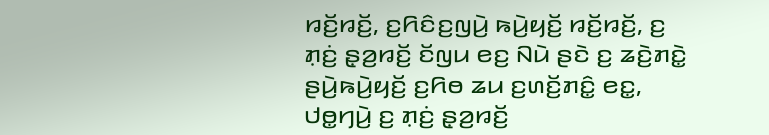ꤙꤢꤩ꤬ꤙꤢꤩ꤬, ꤢ꤬ꤖꤢꤨꤢ꤬ꤜꤣꤧ꤬ ꤒꤣꤧ꤬ꤟꤢꤩ꤬ ꤙꤢꤩ꤬ꤙꤢꤩ꤬, ꤢ꤬ ꤊ꤫ꤢꤦ꤬ ꤔ꤫ꤤ꤬ꤙꤢꤩ꤬ ꤢꤩꤜꤣ ꤕꤢ꤬ ꤡꤣꤧ ꤔꤢꤧ ꤢ꤬ ꤘꤢꤧ꤬ꤊꤢꤧ꤭ ꤔꤣꤧ꤬ꤒꤣꤧ꤬ꤟꤢꤩ꤬ ꤢ꤬ꤖꤥ ꤘꤣ ꤢ꤬ꤛꤢꤩ꤬ꤊꤢꤨ꤭ ꤕꤢ꤭, ꤓꤥ꤭ꤚꤣꤧ꤬ ꤢ꤬ ꤊ꤫ꤢꤦ꤬ ꤔ꤫ꤤ꤬ꤙꤢꤩ꤬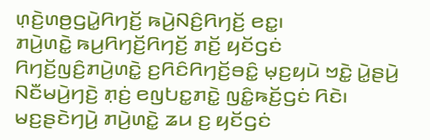ꤛ꤫ꤢꤧ꤬ꤛꤥ꤬ꤞꤣꤧ꤭ꤖꤚꤢꤩ꤬ ꤒꤣꤧ꤬ꤡꤢꤨ꤬ꤖꤚꤢꤩ꤬ ꤕꤢ꤭꤯
ꤊꤣꤧ꤬ꤛꤢꤧ꤭ ꤒꤣ꤬ꤖꤚꤢꤩ꤬ꤖꤚꤢꤩ꤬ ꤊꤢꤩ꤬ ꤟꤢꤩꤞꤢꤦ ꤖꤚꤢꤩ꤬ꤜꤢꤨ꤬ꤊꤣꤧ꤬ꤛꤢꤧ꤭ ꤢ꤬ꤖꤢꤨꤖꤚꤢꤩ꤬ꤋꤢꤨ꤭ ꤗ꤫ꤢ꤬ꤟꤣꤧ ꤠꤢꤧ꤭ ꤣꤧ꤭ꤔꤣꤧ꤬ ꤡꤢꤪꤗꤣꤧ꤬ꤚꤢꤧ꤬ ꤊ꤫ꤢꤦ꤬ ꤕꤜꤝꤢ꤭ꤊꤢꤧ꤭ ꤜꤢꤨ꤭ꤒꤢꤩ꤬ꤞꤢꤦ ꤖꤢꤧ꤯ ꤗꤢ꤬ꤔꤢꤧꤚꤣꤧ꤬ ꤊꤣꤧ꤬ꤛꤢꤧ꤭ ꤘꤣ ꤢ꤬ ꤟꤢꤩꤞꤢꤦ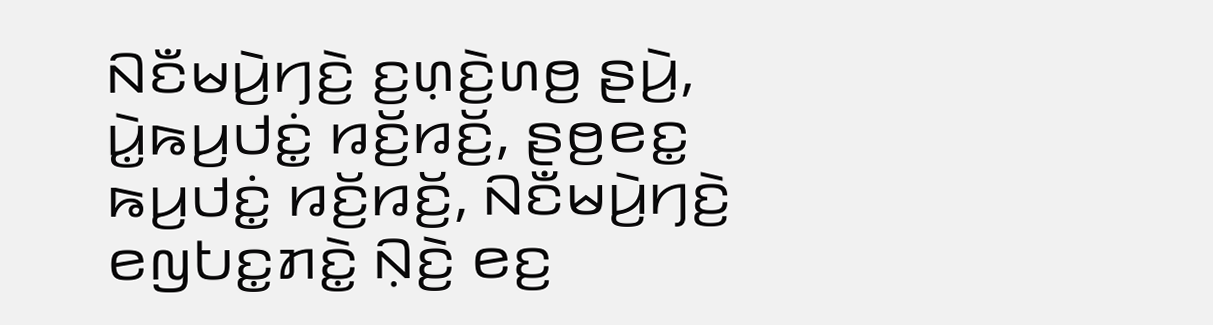ꤡꤢꤪꤗꤣꤧ꤬ꤚꤢꤧ꤬ ꤢ꤬ꤛ꤫ꤢꤧ꤬ꤛꤥ꤬ ꤔꤣꤧ꤬, ꤣꤧ꤭ꤒꤣ꤬ꤓꤢꤦ꤭ ꤙꤢꤩ꤬ꤙꤢꤩ꤬, ꤔꤥ꤬ꤕꤢ꤭ ꤒꤣ꤬ꤓꤢꤦ꤭ ꤙꤢꤩ꤬ꤙꤢꤩ꤬, ꤡꤢꤪꤗꤣꤧ꤬ꤚꤢꤧ꤬ ꤕꤜꤝꤢ꤭ꤊꤢꤧ꤭ ꤡ꤫ꤢꤧ꤬ ꤕꤢ꤬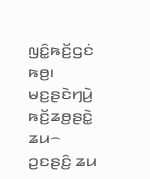ꤜꤢꤨ꤭ꤒꤢꤩ꤬ꤞꤢꤦ ꤒꤥ꤬꤯
ꤗꤢ꤬ꤔꤢꤧꤚꤣꤧ꤬ ꤒꤢꤩ꤬ꤘꤥ꤬ꤔꤢꤧ꤭ ꤘꤣ꤮ ꤑꤢꤔꤢꤨ꤬ ꤘꤣ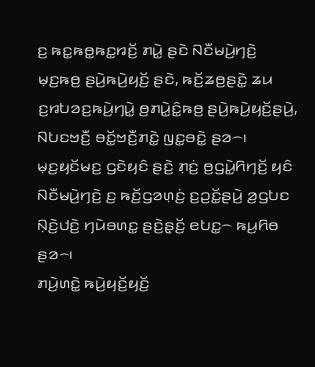ꤢ꤬ ꤒꤢ꤭ꤒꤥ꤭ꤒꤢ꤭ꤙꤢꤩ꤬ ꤊꤣꤧ꤭ ꤔꤢꤧ ꤡꤢꤪꤗꤣꤧ꤬ꤚꤢꤧ꤬ ꤗ꤫ꤢ꤬ꤒꤥ꤬ ꤔꤣꤧ꤬ꤒꤣꤧ꤬ꤟꤢꤩ꤬ ꤔꤢꤧ, ꤒꤢꤩ꤬ꤘꤥ꤬ꤔꤢꤧ꤭ ꤘꤣ ꤢ꤬ꤙꤝꤤꤢ꤬ꤒꤣꤧ꤬ꤚꤣꤧ꤭ ꤥ꤬ꤊꤣꤧ꤭ꤢꤨ꤭ꤒꤥ꤬ ꤔꤣꤧ꤬ꤒꤣꤧ꤬ꤟꤢꤩ꤬ꤔꤣꤧ꤬, ꤡꤝꤢꤠꤢꤪ꤬ ꤋꤢꤩ꤭ꤠꤢꤪ꤬ꤊꤢꤧ꤭ ꤜꤢ꤭ꤋꤢꤧ꤭ ꤔꤤ꤮꤯ ꤗ꤫ꤢ꤬ꤟꤢꤩꤗꤢ꤬ ꤞꤢꤧꤟꤢꤨ ꤔꤢꤧ꤬ ꤊ꤫ꤢꤦ꤬ ꤥ꤬ꤞꤣꤧ꤭ꤖꤚꤢꤩ꤬ ꤟꤢꤨ ꤡꤢꤪꤗꤣꤧ꤬ꤚꤢꤧ꤬ ꤢ꤬ ꤒꤢꤩ꤬ꤞꤤꤛ꤫ꤢꤦ꤬ ꤢ꤬ꤑꤢꤩ꤭ꤔꤣꤧ꤬ ꤤ꤬ꤞꤝꤢ ꤡ꤫ꤢꤧ꤬ꤓꤢꤧ꤬ ꤚꤣꤧꤋꤛꤢ꤭ ꤔꤢꤧ꤬ꤔ꤫ꤢꤩ꤬ ꤕꤝꤢ꤭꤮ ꤒꤣ꤬ꤖꤥ ꤔꤤ꤮꤯
ꤊꤣꤧ꤬ꤛꤢꤧ꤭ ꤒꤣꤧ꤬ꤟꤢꤩ꤬ꤟꤢꤩ꤬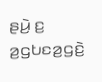ꤔꤣꤧ꤬ ꤢ꤬ ꤤ꤬ꤞꤝꤢꤤ꤬ꤞꤢꤧ꤬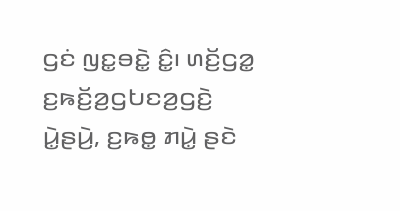ꤞꤢꤦ ꤜꤢ꤭ꤋꤢꤧ꤭ ꤢꤨ꤭꤯ ꤛꤢꤩ꤬ꤞꤤ꤭ ꤢ꤬ꤒꤢꤩ꤬ꤤ꤬ꤞꤝꤢꤤ꤬ꤞꤢꤧ꤬ ꤣꤧ꤭ꤔꤣꤧ꤬, ꤢ꤬ꤒꤥ꤭ ꤊꤣꤧ꤭ ꤔꤢꤧ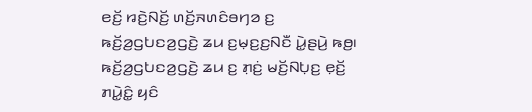ꤕꤢꤩ꤬ ꤙꤢꤧ꤬ꤡꤢꤩ꤬ ꤛꤢꤩ꤬ꤏꤛꤢꤨꤋꤚꤤ ꤢ꤬ ꤒꤢꤩ꤬ꤤ꤬ꤞꤝꤢꤤ꤬ꤞꤢꤧ꤬ ꤘꤣ ꤢ꤬ꤗ꤫ꤢ꤬ꤢ꤬ꤡꤢꤪ ꤣꤧ꤭ꤔꤣꤧ꤬ ꤒꤥ꤬꤯ ꤒꤢꤩ꤬ꤤ꤬ꤞꤝꤢꤤ꤬ꤞꤢꤧ꤬ ꤘꤣ ꤢ꤬ ꤊ꤫ꤢꤦ꤬ ꤗꤢꤩ꤬ꤡꤝ꤫ꤢ꤬ ꤕ꤫ꤢꤩ꤬ ꤊꤣꤧ꤭ꤢꤨ꤭ ꤟꤢꤨ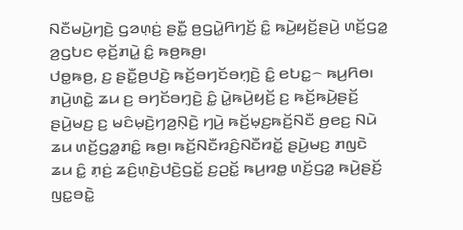ꤡꤢꤪꤗꤣꤧ꤬ꤚꤢꤧ꤬ ꤞꤤꤛ꤫ꤢꤦ꤬ ꤔꤢꤪ꤭ ꤥ꤬ꤞꤣꤧ꤭ꤖꤚꤢꤩ꤬ ꤢꤨ꤭ ꤒꤣꤧ꤬ꤟꤢꤩ꤬ꤔꤣꤧ꤬ ꤛꤢꤩ꤬ꤞꤤ꤭ ꤤ꤬ꤞꤝꤢ ꤕ꤫ꤢꤩ꤬ꤊꤣꤧ꤭ ꤢꤨ꤭ ꤒꤥ꤬ꤒꤥ꤬꤯
ꤓꤥ꤭ꤒꤥ꤬, ꤢ꤬ ꤔꤢꤪ꤭ꤥ꤬ꤓꤢꤧ꤬ ꤒꤢꤩ꤬ꤋꤚꤢꤩꤋꤚ꤫ꤢꤧ꤬ ꤢꤨ꤭ ꤕꤝꤢ꤭꤮ ꤒꤣ꤬ꤖꤥ꤯ ꤊꤣꤧ꤬ꤛꤢꤧ꤭ ꤘꤣ ꤢ꤬ ꤋꤚꤢꤩꤋꤚ꤫ꤢꤧ꤬ ꤢꤨ꤭ ꤣꤧ꤭ꤒꤣꤧ꤬ꤟꤢꤩ꤬ ꤢ꤬ ꤒꤢꤩ꤬ꤒꤣꤧ꤬ꤔꤢꤩ꤬ ꤔꤣꤧ꤬ꤗꤢ꤬ ꤢ꤬ ꤗꤢꤨꤗ꤫ꤢꤧ꤬ꤚꤤ꤬ꤡ꤫ꤢꤧ꤬ ꤚꤣꤧ꤬ ꤒꤢꤩ꤬ꤗ꤫ꤢ꤬ꤒꤢꤩ꤬ꤡꤢꤪ ꤥ꤬ꤕꤢ꤬ ꤡꤣꤧ ꤘꤣ ꤛꤢꤩ꤬ꤞꤤ꤭ꤊꤢꤨ꤭ ꤒꤥ꤬꤯ ꤒꤢꤩ꤬ꤡꤢꤪꤙꤢꤨ꤬ꤡꤢꤪꤙꤢꤩ꤭ ꤔꤣꤧ꤬ꤗꤢ꤬ ꤊꤜꤢꤧ ꤘꤣ ꤢꤨ꤭ ꤊ꤫ꤢꤦ꤬ ꤘꤢꤨ꤬ꤛ꤫ꤢꤧ꤬ꤓꤢꤧ꤬ꤞꤢꤩ꤭ ꤢ꤬ꤑꤢꤩ꤭ ꤒꤣ꤬ꤙꤥ꤭ ꤛꤢꤩ꤬ꤞꤤ꤭ ꤒꤣꤧ꤬ꤔꤢꤩ꤬ ꤜꤢ꤭ꤋꤢꤧ꤭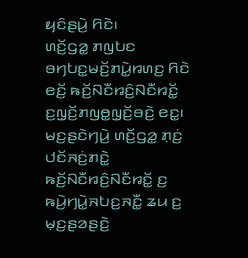ꤟꤢꤨꤔꤣꤧ꤬ ꤖꤢꤧ꤯
ꤛꤢꤩ꤬ꤞꤤ꤭ ꤊꤜꤝꤢ ꤋꤚꤝꤢ꤭ꤗꤢꤩ꤬ꤊꤣꤧ꤭ꤙꤛꤢ꤬ ꤖꤢꤧ ꤕꤢꤩ꤬ ꤒꤢꤩ꤬ꤡꤢꤪꤙꤢꤨ꤬ꤡꤢꤪꤙꤢꤩ꤭ ꤢ꤬ꤜ꤫ꤢꤩ꤬ꤊꤜꤥ꤭ꤜ꤫ꤢꤩ꤬ꤋꤢꤧ꤬ ꤕꤢ꤭꤯ ꤗꤢ꤬ꤔꤢꤧꤚꤣꤧ꤬ ꤛꤢꤩ꤬ꤞꤤ꤭ ꤊ꤫ꤢꤦ꤬ ꤓꤢꤩꤏꤢꤦ꤬ꤊꤢꤧ꤭ ꤒꤢꤩ꤬ꤡꤢꤪꤙꤢꤨ꤬ꤡꤢꤪꤙꤢꤩ꤭ ꤢ꤬ ꤒꤣꤧ꤬ꤚꤣꤧ꤭ꤏꤝꤢ꤬ꤏꤢꤪ꤭ ꤘꤣ ꤢ꤬ ꤗ꤫ꤢ꤬ꤔꤤꤔꤢꤧ꤬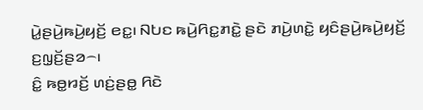ꤣꤧ꤭ꤔꤣꤧ꤬ꤒꤣꤧ꤬ꤟꤢꤩ꤬ ꤕꤢ꤭꤯ ꤡꤝꤢ ꤒꤣꤧ꤬ꤖꤢ꤭ꤊꤢꤧ꤭ ꤔꤢꤧ ꤊꤣꤧ꤬ꤛꤢꤧ꤭ ꤟꤢꤨꤔꤣꤧ꤬ꤒꤣꤧ꤬ꤟꤢꤩ꤬ ꤢ꤬ꤜ꤫ꤢꤩ꤬ꤔꤤ꤮꤯
ꤢꤨ꤭ ꤒꤥ꤭ꤙꤢꤩ꤬ ꤛꤢꤦ꤬ꤔꤥ꤭ ꤖꤢꤧ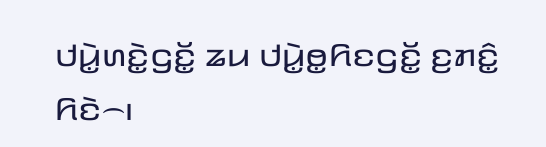ꤓꤣꤧ꤭ꤛꤢꤧ꤭ꤞꤢꤩ꤭ ꤘꤣ ꤓꤣꤧ꤭ꤥ꤭ꤖꤢꤞꤢꤩ꤭ ꤢ꤬ꤊꤢꤨ꤭ ꤖꤢꤧ꤮꤯